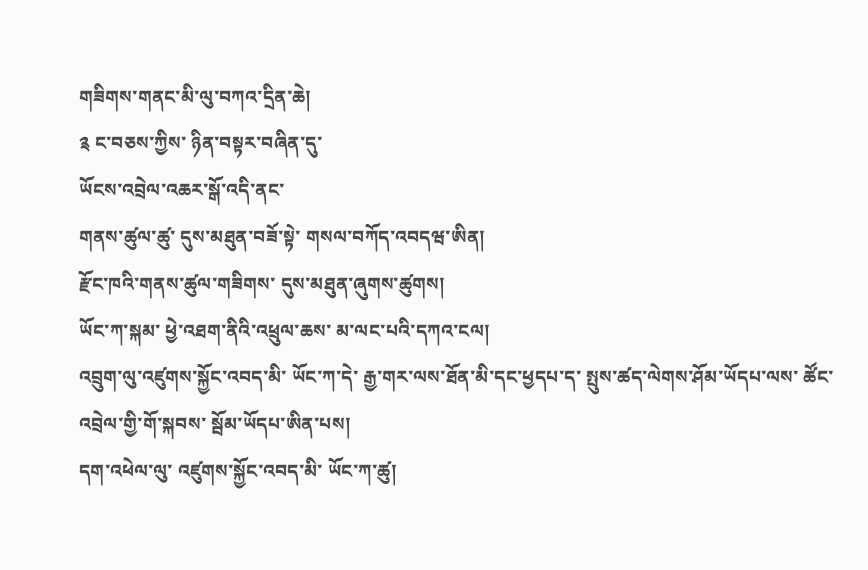གཟིགས་གནང་མི་ལུ་བཀའ་དྲིན་ཆེ།
༉ ང་བཅས་ཀྱིས་ ཉིན་བསྟར་བཞིན་དུ་
ཡོངས་འབྲེལ་འཆར་སྒོ་འདི་ནང་
གནས་ཚུལ་ཚུ་ དུས་མཐུན་བཟོ་སྟེ་ གསལ་བཀོད་འབདཝ་ཨིན།
རྫོང་ཁའི་གནས་ཚུལ་གཟིགས་ དུས་མཐུན་ཞུགས་ཚུགས།
ཡོང་ཀ་སྐམ་ ཕྱེ་འཐག་ནིའི་འཕྲུལ་ཆས་ མ་ལང་པའི་དཀའ་ངལ།
འབྲུག་ལུ་འཛུགས་སྐྱོང་འབད་མི་ ཡོང་ཀ་དེ་ རྒྱ་གར་ལས་ཐོན་མི་དང་ཕྱདཔ་ད་ སྤུས་ཚད་ལེགས་ཤོམ་ཡོདཔ་ལས་ ཚོང་འབྲེལ་གྱི་གོ་སྐབས་ སྦོམ་ཡོདཔ་ཨིན་པས།
དག་འཕེལ་ལུ་ འཛུགས་སྐྱོང་འབད་མི་ ཡོང་ཀ་ཚུ།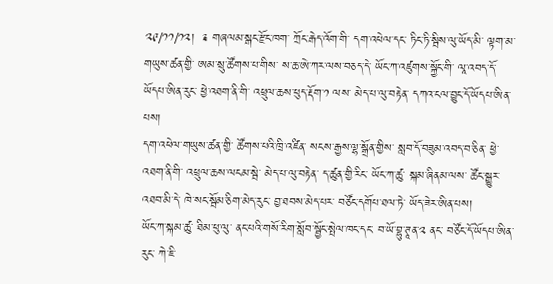༢༩/༡༡/༡༢།  ༉ གཞལམ་སྒང་རྫོང་ཁག་ ཀྲོང་རྒེད་འོག་གི་ དག་འཕེལ་དང་ ཏིང་ཏི་སྦིས་ལུ་ཡོད་མི་ ལྟག་མ་གཡུས་ཚན་གྱི་ ཨམ་སྲུ་ཚོགས་པ་གིས་ ས་ཆ་ཨེ་ཀར་ལས་བཅད་དེ་ ཡོང་ཀ་འཛུགས་སྐྱོང་གི་ ལཱ་འབད་དོ་ཡོདཔ་ཨིན་རུང་ ཕྱེ་འཐག་ནི་གི་ འཕྲུལ་ཆས་ཕུད་རྡོག་༡ ལས་ མེད་པ་ལུ་བརྟེན་ དཀའ་ངལ་བྱུང་དོ་ཡོདཔ་ཨིན་པས།
དག་འཕེལ་གཡུས་ཚན་གྱི་ ཚོགས་པའི་ཁྲི་འཛིན་ སངས་རྒྱས་ལྷ་སྒྲོན་གྱིས་ སླབ་དོ་བཟུམ་འབད་བ་ཅིན་ ཕྱེ་འཐག་ནི་གི་ འཕྲུལ་ཆས་ལངམ་སྦེ་ མེད་པ་ལུ་བརྟེན་ ད་ཚུན་གྱི་རིང་ ཡོང་ཀ་ཚུ་ སྐམ་ཞིནམ་ལས་ ཚོང་སྒྱུར་འཐབ་མི་དེ་ ཁེ་སང་སྦོམ་ཅིག་མེད་རུང་ བྱ་ཐབས་མེད་པར་ བཙོང་དགོཔ་ཐལ་ཏེ་ ཡོད་ཟེར་ཨིན་པས།
ཡོང་ཀ་སྐམ་ཚུ་ ཐིམ་ཕུ་ལུ་ ནང་པའི་གསོ་རིག་སློབ་སྦྱོང་སྤེལ་ཁང་དང་ བ་ཡོ་བྷུ་ཊཱན་༢ ནང་ བཙོང་དོ་ཡོདཔ་ཨིན་རུང་ ཀེ་ཇི་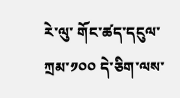རེ་ལུ་ གོང་ཚད་དངུལ་ཀྲམ་༡༠༠ དེ་ཅིག་ལས་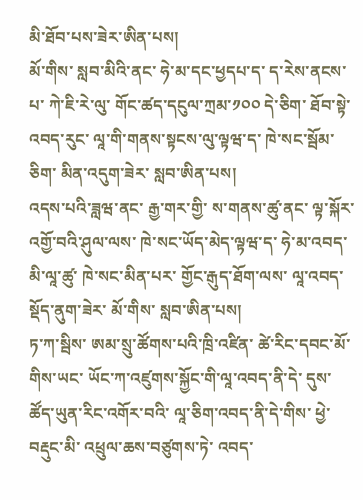མི་ཐོབ་པས་ཟེར་ཨིན་པས།
མོ་གིས་ སླབ་མིའི་ནང་ ཧེ་མ་དང་ཕྱདཔ་ད་ ད་རེས་ནངས་པ་ ཀེ་ཇི་རེ་ལུ་ གོང་ཚད་དངུལ་ཀྲམ་༡༠༠ དེ་ཅིག་ ཐོབ་སྟེ་འབད་རུང་ ལཱ་གི་གནས་སྟངས་ལུ་ལྟཝ་ད་ ཁེ་སང་སྦོམ་ཅིག་ མིན་འདུག་ཟེར་ སླབ་ཨིན་པས།
འདས་པའི་ཟླཝ་ནང་ རྒྱ་གར་གྱི་ ས་གནས་ཚུ་ནང་ ལྟ་སྐོར་འགྱོ་བའི་ཤུལ་ལས་ ཁེ་སང་ཡོད་མེད་ལྟཝ་ད་ ཧེ་མ་འབད་མི་ལཱ་ཚུ་ ཁེ་སང་མིན་པར་ གྱོང་རྒུད་ཐོག་ལས་ ལཱ་འབད་སྡོད་ནུག་ཟེར་ མོ་གིས་ སླབ་ཨིན་པས།
ཏ་ཀ་སྦིས་ ཨམ་སྲུ་ཚོགས་པའི་ཁྲི་འཛིན་ ཚེ་རིང་དབང་མོ་གིས་ཡང་ ཡོང་ཀ་འཛུགས་སྐྱོང་གི་ལཱ་འབད་ནི་དེ་ དུས་ཚོད་ཡུན་རིང་འགོར་བའི་ ལཱ་ཅིག་འབད་ནི་དེ་གིས་ ཕྱེ་བརྡུང་མི་ འཕྲུལ་ཆས་བཙུགས་ཏེ་ འབད་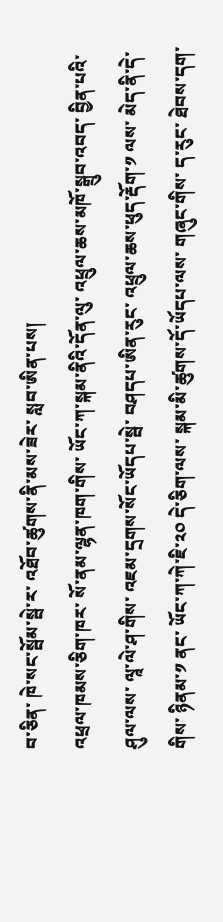བ་ཅིན་ ཁེ་སང་སྦོམ་སྦེ་ར་ འཐོབ་ཚུགས་ནི་མས་ཟེར་ སླབ་ཨིན་པས།
འཕྲལ་ཁམས་ཅིག་ཁར་ སོ་ནམ་ལྷན་ཁག་གིས་ ཡོང་ཀ་སྐམ་ནིའི་དོན་ལུ་ འཕྲུལ་ཆས་མཁོ་སྒྲུབ་འབད་ བྱིན་པའི་ཤུལ་ལས་ ལཱ་ལེ་ཤ་གིས་ འཇམ་དྲགས་སོང་ཡོདཔ་སྦེ་ བཤདཔ་ཨིན་རུང་ འཕྲུལ་ཆས་ཕུད་རྡོག་༡ ལས་ མེད་ནི་དེ་གིས་ ཉིནམ་༡ ནང་ ཡོང་ཀ་ཀེ་ཇི་༢༠ དེ་ཅིག་ལས་ སྐམ་མི་ཚུགས་དོ་ཡོདཔ་ལས་ གཞུང་གིས་ ད་རུང་ ཐེབས་དག་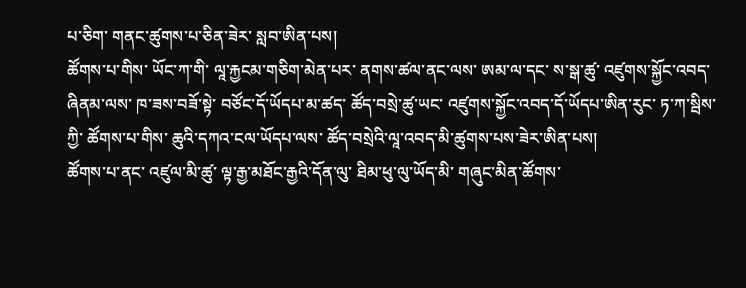པ་ཅིག་ གནང་ཚུགས་པ་ཅིན་ཟེར་ སླབ་ཨིན་པས།
ཚོགས་པ་གིས་ ཡོང་ཀ་གི་ ལཱ་རྐྱངམ་གཅིག་མེན་པར་ ནགས་ཚལ་ནང་ལས་ ཨམ་ལ་དང་ ས་སྒ་ཚུ་ འཛུགས་སྐྱོང་འབད་ཞིནམ་ལས་ ཁ་ཟས་བཟོ་སྟེ་ བཙོང་དོ་ཡོདཔ་མ་ཚད་ ཚོད་བསྲེ་ཚུ་ཡང་ འཛུགས་སྐྱོང་འབད་དོ་ཡོདཔ་ཨིན་རུང་ ཏ་ཀ་སྦིས་ཀྱི་ ཚོགས་པ་གིས་ ཆུའི་དཀའ་ངལ་ཡོདཔ་ལས་ ཚོད་བསྲེའི་ལཱ་འབད་མི་ཚུགས་པས་ཟེར་ཨིན་པས།
ཚོགས་པ་ནང་ འཛུལ་མི་ཚུ་ ལྟ་རྒྱ་མཐོང་རྒྱའི་དོན་ལུ་ ཐིམ་ཕུ་ལུ་ཡོད་མི་ གཞུང་མིན་ཚོགས་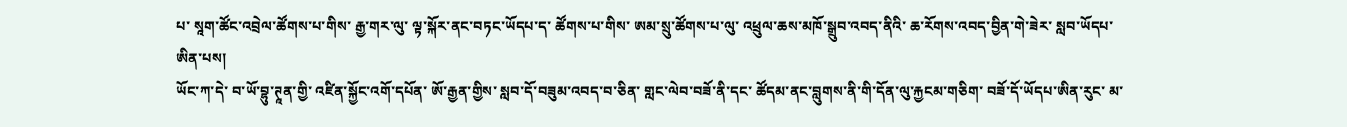པ་ སཱག་ཚོང་འབྲེལ་ཚོགས་པ་གིས་ རྒྱ་གར་ལུ་ ལྟ་སྐོར་ནང་བཏང་ཡོདཔ་ད་ ཚོགས་པ་གིས་ ཨམ་སྲུ་ཚོགས་པ་ལུ་ འཕྲུལ་ཆས་མཁོ་སྒྲུབ་འབད་ནིའི་ ཆ་རོགས་འབད་བྱིན་གེ་ཟེར་ སླབ་ཡོདཔ་ཨིན་པས།
ཡོང་ཀ་དེ་ བ་ཡོ་བྷུ་ཊཱན་གྱི་ འཛིན་སྐྱོང་འགོ་དཔོན་ ཨོ་རྒྱན་གྱིས་ སླབ་དོ་བཟུམ་འབད་བ་ཅིན་ གླང་ལེབ་བཟོ་ནི་དང་ ཚོདམ་ནང་བླུགས་ནི་གི་དོན་ལུ་རྐྱངམ་གཅིག་ བཟོ་དོ་ཡོདཔ་ཨིན་རུང་ མ་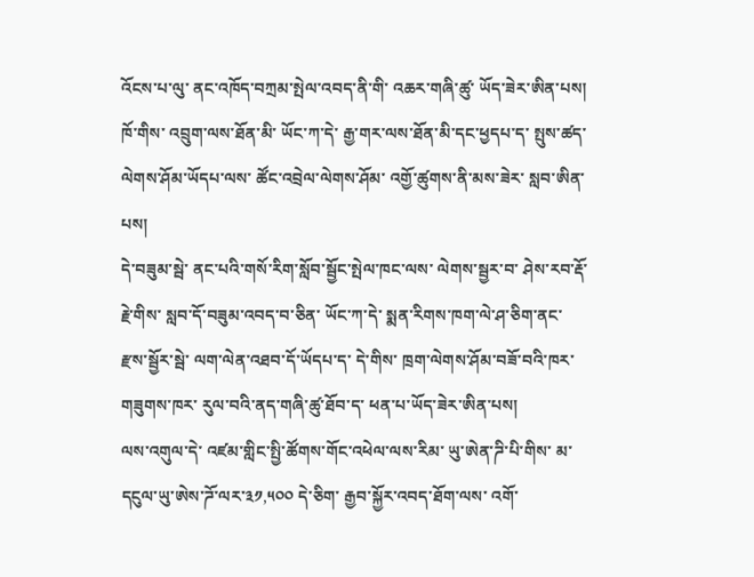འོངས་པ་ལུ་ ནང་འཁོད་བཀྲམ་སྤེལ་འབད་ནི་གི་ འཆར་གཞི་ཚུ་ ཡོད་ཟེར་ཨིན་པས།
ཁོ་གིས་ འབྲུག་ལས་ཐོན་མི་ ཡོང་ཀ་དེ་ རྒྱ་གར་ལས་ཐོན་མི་དང་ཕྱདཔ་ད་ སྤུས་ཚད་ལེགས་ཤོམ་ཡོདཔ་ལས་ ཚོང་འབྲེལ་ལེགས་ཤོམ་ འགྱོ་ཚུགས་ནི་མས་ཟེར་ སླབ་ཨིན་པས།
དེ་བཟུམ་སྦེ་ ནང་པའི་གསོ་རིག་སློབ་སྦྱོང་སྤེལ་ཁང་ལས་ ལེགས་སྦྱར་བ་ ཤེས་རབ་རྡོ་རྗེ་གིས་ སླབ་དོ་བཟུམ་འབད་བ་ཅིན་ ཡོང་ཀ་དེ་ སྨན་རིགས་ཁག་ལེ་ཤ་ཅིག་ནང་ རྫས་སྦྱོར་སྦེ་ ལག་ལེན་འཐབ་དོ་ཡོདཔ་ད་ དེ་གིས་ ཁྲག་ལེགས་ཤོམ་བཟོ་བའི་ཁར་ གཟུགས་ཁར་ རུལ་བའི་ནད་གཞི་ཚུ་ཐོབ་ད་ ཕན་པ་ཡོད་ཟེར་ཨིན་པས།
ལས་འགུལ་དེ་ འཛམ་གླིང་སྤྱི་ཚོགས་གོང་འཕེལ་ལས་རིམ་ ཡུ་ཨེན་ཌི་པི་གིས་ མ་དངུལ་ཡུ་ཨེས་ཌོ་ལར་༣༡,༥༠༠ དེ་ཅིག་ རྒྱབ་སྐྱོར་འབད་ཐོག་ལས་ འགོ་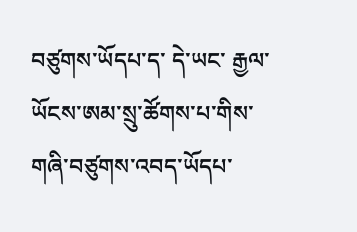བཙུགས་ཡོདཔ་ད་ དེ་ཡང་ རྒྱལ་ཡོངས་ཨམ་སྲུ་ཚོགས་པ་གིས་ གཞི་བཙུགས་འབད་ཡོདཔ་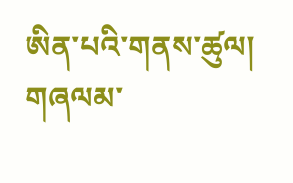ཨིན་པའི་གནས་ཚུལ།
གཞལམ་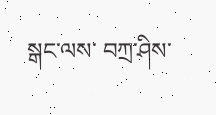སྒང་ལས་ བཀྲ་ཤིས་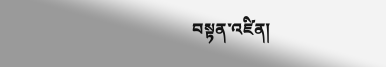བསྟན་འཛིན།